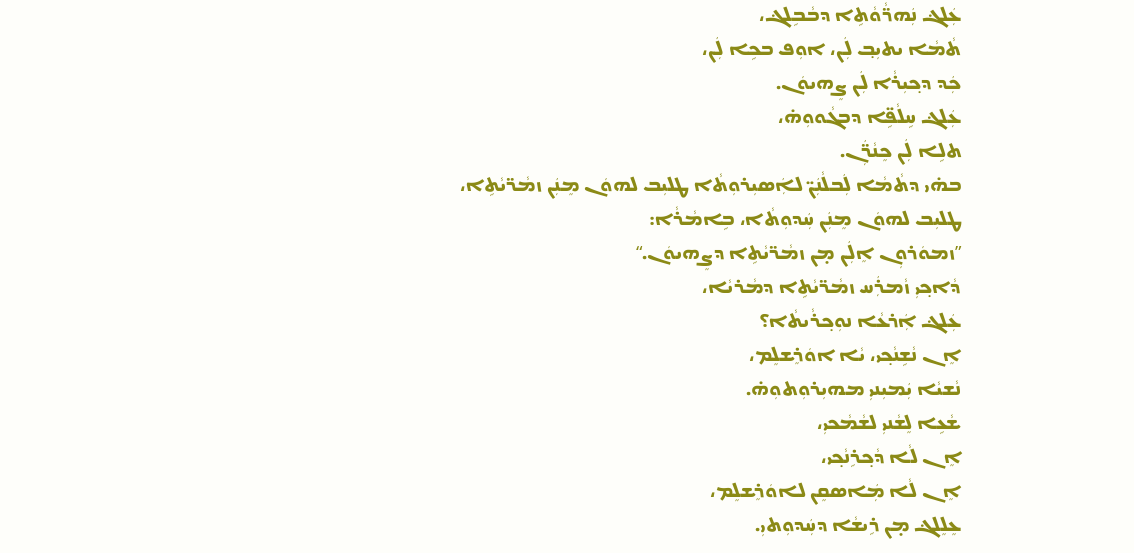ܥܲܠܔ ܢܲܗܪ̈ܵܘܵܬܹ‌ܐ ܕܒܵܒܹܠܔ،
ܬܵܡܵܐ ܝܬܝܼܒ݂ ܠܲܢ، ܐܘܼܦ ܒܟܹܐ ܠܲܢ،
ܟܲܕ ܕܟ݂ܝܼܪܵܐ ܠܲܢ ܨܸܗܝܘܿܢ.
ܥܲܠܔ ܚܹܠܵܦܹ̈ܐ ܕܒܓܵܘܘܼܗ̇،
ܬܠܹܐ ܠܲܢ ܟܸܢܵܪ̈ܲܢ.
ܒܗ̇ܝ ܕܬܵܡܵܐ ܠܲܒܠܵܢܲܢ̈ ܠܐܲܣܝܼܪܘܼܬܵ‌ܐ ܛܠܝܼܒ ܠܗܘܿܢ ܡܸܢܲܢ ܙܡܵܪ̈ܝܵܬܹ‌ܐ،
ܛܠܝܼܒ ܠܗܘܿܢ ܡܸܢܲܢ ܚܲܕܘܼܬܵ‌ܐ، ܒܹܐܡܵܪܵܐ:
”ܙܡܘܿܪܘܼܢ ܐܸܠܲܢ ܡ̣ܢ ܙܡܵܪ̈ܝܵܬܹ‌ܐ ܕܨܸܗܝܘܿܢ.“
ܕܵܐܟ݂ܝܼ ܙܵܡܪܲܚ ܙܡܵܪ̈ܝܵܬܹ‌ܐ ܕܡܵܪܝܵܐ،
ܥܲܠܔ ܐܲܪܥܵܐ ܢܘܼܟ݂ܪܵܝܬܵ‌ܐ؟
ܐܸܢ ܢܵܫܹܢܵܟ݂ܝ، ܝܵܐ ܐܘܿܪܸܫܠܸܡ،
ܢܵܫܝܵܐ ܝܲܡܝܼܢܝܼ ܡܗܝܼܪܘܼܬܘܼܗ̇.
ܫܵܥܹܐ ܠܸܫܵܢܝܼ ܠܫܵܡܵܟܝܼ،
ܐܸܢ ܠܵܐ ܕܵܟ݂ܪܹܢܵܟ݂ܝ،
ܐܸܢ ܠܵܐ ܡܲܐܣܩܸܢ ܠܐܘܿܪܸܫܠܸܡ،
ܥܸܠܸܠܔ ܡ̣ܢ ܪܹܝܫܵܐ ܕܚܲܕܘܼܬ‌ܝܼ.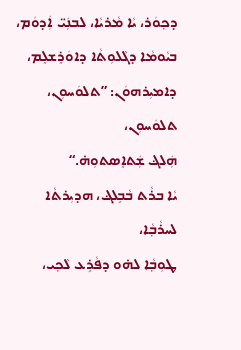ܕܟ݂ܘܿܪ، ܝܵܐ ܡܵܪܝܵܐ، ܠܒܢܲܝ̈ ܐܲܕܘܿܡ،
ܒܝܵܘܡܵܐ ܕܓܵܠܘܼܬܵ‌ܐ ܕܐܘܿܪܸܫܠܸܡ،
ܕܐܡܝܼܪܗܘܿܢ: ”ܬܠܘܿܚܘܼܢ، ܬܠܘܿܚܘܼܢ،
ܗܲܠܔ ܫܲܬܐܸܣܬܘܼܗ̇.“
ܝܵܐ ܒܪܵܬ ܒܵܒܹܠܔ، ܗܕܝܼܪܬܵ‌ܐ ܠܚܪܵܒ݂ܵܐ،
ܛܘܼܒ݂ܵܐ ܠܗ̇ܘ ܕܦܵܪܹܥ ܠܵܟ݂ܝ،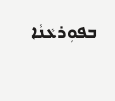ܒܦܘܼܪܥܵܢܵܐ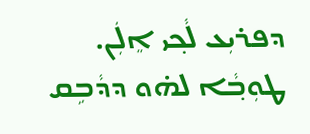ܕܦܪܝܼܥ ܠܵܟ݂ܝ ܐܸܠܲܢ.
ܛܘܼܒ݂ܵܐ ܠܗ̇ܘ ܕܕܵܒܹܩ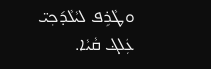ܘܛܵܪܹܦ ܠܝܵܠܵܕ݇ܟ݂ܝ̈
ܥܲܠܔ ܩܵܝܵܐ.